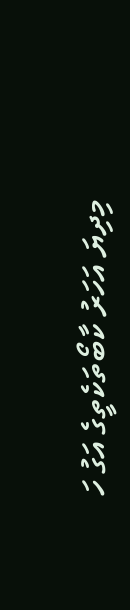މިދިޔަ އަހަރު ކާބޯތަކެތީގެ އަގު ހަ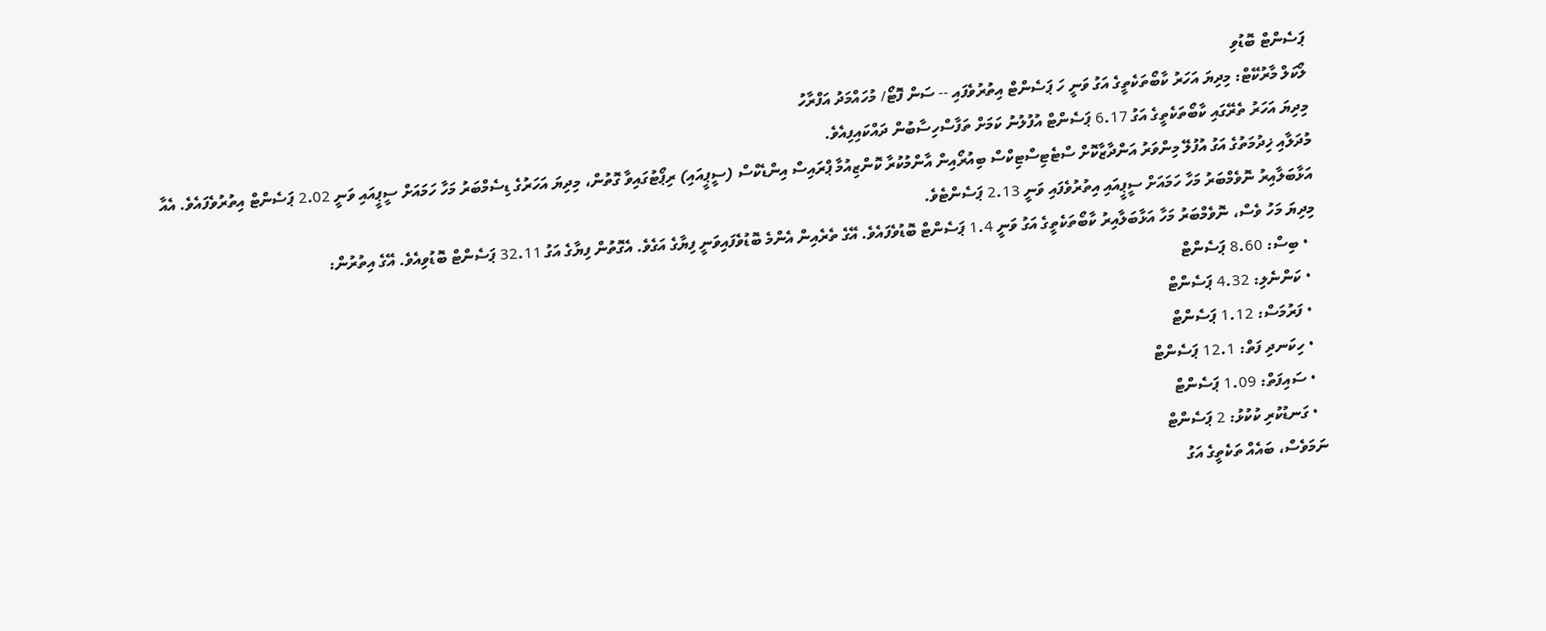ޕަސެންޓް ބޮޑުވި
ލޯކަލް މާރުކޭޓް: މިދިޔަ އަހަރު ކާބޯތަކެތީގެ އަގު ވަނީ ހަ ޕަސެންޓް އިތުރުވެފައި -- ސަން ފޮޓޯ/ މުހައްމަދު އަފްރާހު
މިދިޔަ އަހަރު ތެރޭގައި ކާބޯތަކެތީގެ އަގު 6.17 ޕަސެންޓް އުފުލުނު ކަމަށް ތަފާސްހިސާބުން ދައްކައިފިއެވެ.
މުދަލާއި ޚިދުމަތުގެ އަގު އުފުލޭ މިންވަރު އަންދާޒާކޮށް ސްޓެޓިސްޓިކްސް ބިއުރޯއިން އާންމުކުރާ ކޮންޒިއުމާ ޕްރައިސް އިންޑެކްސް (ސީޕީއައި) ރިޕޯޓުގައިވާ ގޮތުން، މިދިޔަ އަހަރުގެ ޑިސެމްބަރު މަހާ ހަމައަށް ސީޕީއައި ވަނީ 2.02 ޕަސެންޓް އިތުރުވެފައެވެ. އެއާ އަޅާބަލާއިރު ނޮވެމްބަރު މަހާ ހަމައަށް ސީޕީއައި އިތުރުވެފައި ވަނީ 2.13 ޕަސެންޓެވެ.
މިދިޔަ މަހު ވެސް، ނޮވެމްބަރު މަހާ އަޅާބަލާއިރު ކާބޯތަކެތީގެ އަގު ވަނީ 1.4 ޕަސެންޓް ބޮޑުވެފައެވެ. އޭގެ ތެރެއިން އެންމެ ބޮޑުވެފައިވަނީ ފިޔާގެ އަގެވެ. އެގޮތުން ފިޔާގެ އަގު 32.11 ޕަސެންޓް ބޮޑުވިއެވެ. އޭގެ އިތުރުން:
  • ބިސް: 8.60 ޕަސެންޓް
  • ކަންނެލި: 4.32 ޕަސެންޓް
  • ފަރުމަސް: 1.12 ޕަސެންޓް
  • ހިކަނދި ފަތް: 12.1 ޕަސެންޓް
  • ސައިފަތް: 1.09 ޕަސެންޓް
  • ގަނޑުކުރި ކުކުޅު: 2 ޕަސެންޓް
ނަމަވެސް، ބައެއް ތަކެތީގެ އަގު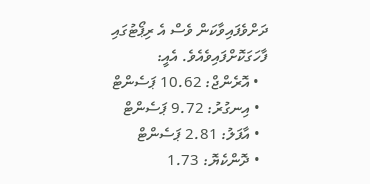ދަށްވެފައިވާކަން ވެސް އެ ރިޕޯޓުގައި ފާހަގަކޮށްފައިވެއެވެ. އެއީ:
  • އޮރެންޖް: 10.62 ޕަސެންޓް
  • އިނގުރު: 9.72 ޕަސެންޓް
  • އާފަލު: 2.81 ޕަސެންޓް
  • ދޮންކެޔޮ: 1.73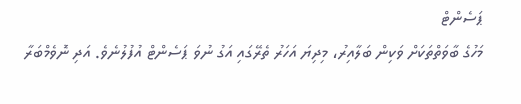ޕަސެންޓް
މަހުގެ ބާވަތްތަކަށް ވަކިން ބަލާއިރު، މިދިޔަ އަހަރު ތެރޭގައި އަގު ނުވަ ޕަސެންޓް އުފުލުނެވެ. އަދި ނޮވެމްބަރާ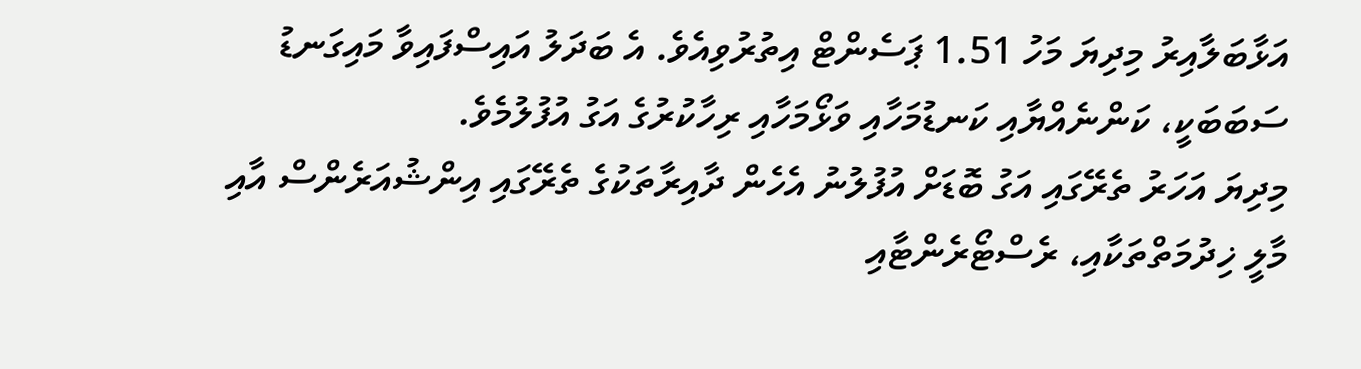އަޅާބަލާއިރު މިދިޔަ މަހު 1.51 ޕަސެންޓް އިތުރުވިއެވެ. އެ ބަދަލު އައިސްފައިވާ މައިގަނޑު ސަބަބަކީ، ކަންނެއްޔާއި ކަނޑުމަހާއި ވަޅޯމަހާއި ރިހާކުރުގެ އަގު އުފުލުމެވެ.
މިދިޔަ އަހަރު ތެރޭގައި އަގު ބޮޑަށް އުފުލުނު އެހެން ދާއިރާތަކުގެ ތެރޭގައި އިންޝުއަރެންސް އާއި މާލީ ޚިދުމަތްތަކާއި، ރެސްޓޯރެންޓާއި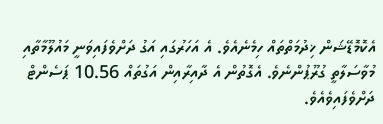އެކޮމޮޑޭޝަން ޚިދުމަތްތައް ހިމެނެއެވެ. އެ އަހަރުގައި އަގު ދަށްވެފައިވަނީ މައުލޫމާތާއި މުވާސަލާތީ ގުރޫޕުންނެވެ. އެގޮތުން އެ ދާއިރާއިން އަގުތައް 10.56 ޕަސެންޓް ދަށްވެފައިވެއެވެ.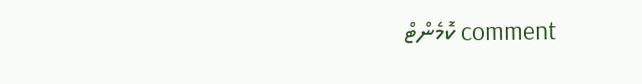comment ކޮމެންޓް